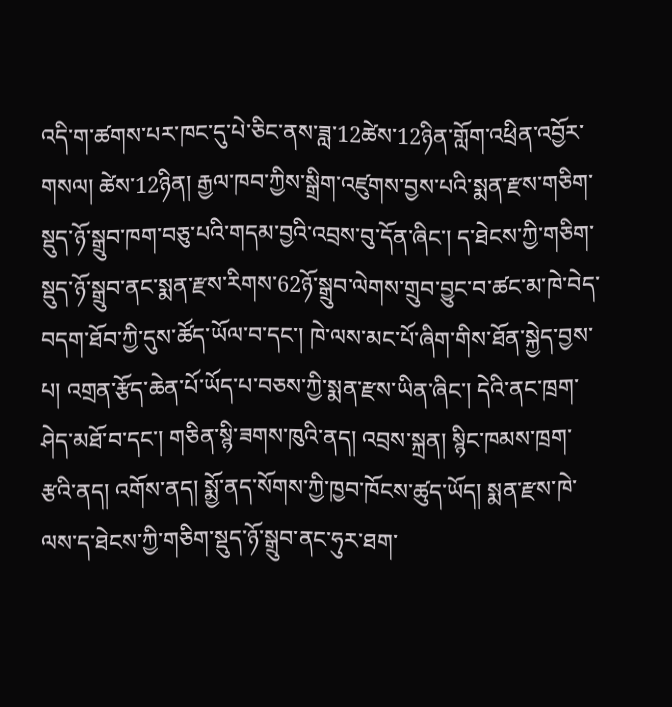འདི་ག་ཚགས་པར་ཁང་དུ་པེ་ཅིང་ནས་ཟླ་12ཚེས་12ཉིན་གློག་འཕྲིན་འབྱོར་གསལ། ཚེས་12ཉིན། རྒྱལ་ཁབ་ཀྱིས་སྒྲིག་འཛུགས་བྱས་པའི་སྨན་རྫས་གཅིག་སྡུད་ཉོ་སྒྲུབ་ཁག་བཅུ་པའི་གདམ་བྱའི་འབྲས་བུ་དོན་ཞིང་། ད་ཐེངས་ཀྱི་གཅིག་སྡུད་ཉོ་སྒྲུབ་ནང་སྨན་རྫས་རིགས་62ཉོ་སྒྲུབ་ལེགས་གྲུབ་བྱུང་བ་ཚང་མ་ཁེ་བེད་བདག་ཐོབ་ཀྱི་དུས་ཚོད་ཡོལ་བ་དང་། ཁེ་ལས་མང་པོ་ཞིག་གིས་ཐོན་སྐྱེད་བྱས་པ། འགྲན་རྩོད་ཆེན་པོ་ཡོད་པ་བཅས་ཀྱི་སྨན་རྫས་ཡིན་ཞིང་། དེའི་ནང་ཁྲག་ཤེད་མཐོ་བ་དང་། གཅིན་སྙི་ཟགས་ཁུའི་ནད། འབྲས་སྐྲན། སྙིང་ཁམས་ཁྲག་རྩའི་ནད། འགོས་ནད། སྨྱོ་ནད་སོགས་ཀྱི་ཁྱབ་ཁོངས་ཚུད་ཡོད། སྨན་རྫས་ཁེ་ལས་ད་ཐེངས་ཀྱི་གཅིག་སྡུད་ཉོ་སྒྲུབ་ནང་ཧུར་ཐག་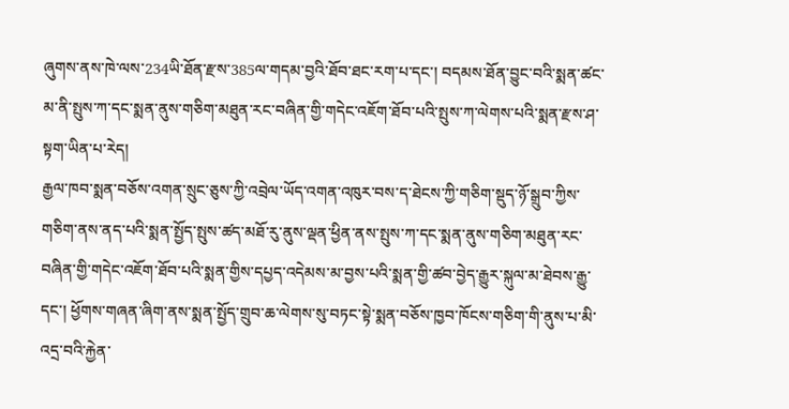ཞུགས་ནས་ཁེ་ལས་234ཡི་ཐོན་རྫས་385ལ་གདམ་བྱའི་ཐོབ་ཐང་རག་པ་དང་། བདམས་ཐོན་བྱུང་བའི་སྨན་ཚང་མ་ནི་སྤུས་ཀ་དང་སྨན་ནུས་གཅིག་མཐུན་རང་བཞིན་གྱི་གདེང་འཇོག་ཐོབ་པའི་སྤུས་ཀ་ལེགས་པའི་སྨན་རྫས་ཤ་སྟག་ཡིན་པ་རེད།
རྒྱལ་ཁབ་སྨན་བཅོས་འགན་སྲུང་ཅུས་ཀྱི་འབྲེལ་ཡོད་འགན་འཁུར་བས་ད་ཐེངས་ཀྱི་གཅིག་སྡུད་ཉོ་སྒྲུབ་ཀྱིས་གཅིག་ནས་ནད་པའི་སྨན་སྤྱོད་སྤུས་ཚད་མཐོ་རུ་ནུས་ལྡན་ཕྱིན་ནས་སྤུས་ཀ་དང་སྨན་ནུས་གཅིག་མཐུན་རང་བཞིན་གྱི་གདེང་འཇོག་ཐོབ་པའི་སྨན་གྱིས་དཔྱད་འདེམས་མ་བྱས་པའི་སྨན་གྱི་ཚབ་བྱེད་རྒྱུར་སྐུལ་མ་ཐེབས་རྒྱུ་དང་། ཕྱོགས་གཞན་ཞིག་ནས་སྨན་སྤྱོད་གྲུབ་ཆ་ལེགས་སུ་བཏང་སྟེ་སྨན་བཅོས་ཁྱབ་ཁོངས་གཅིག་གི་ནུས་པ་མི་འདྲ་བའི་རྐྱེན་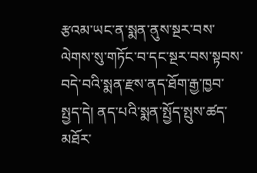རྩའམ་ཡང་ན་སྨན་ནུས་སྔར་བས་ལེགས་སུ་གཏོང་བ་དང་སྔར་བས་སྟབས་བདེ་བའི་སྨན་རྫས་ནད་ཐོག་རྒྱ་ཁྱབ་སྤྱད་དེ། ནད་པའི་སྨན་སྤྱོད་སྤུས་ཚད་མཐོར་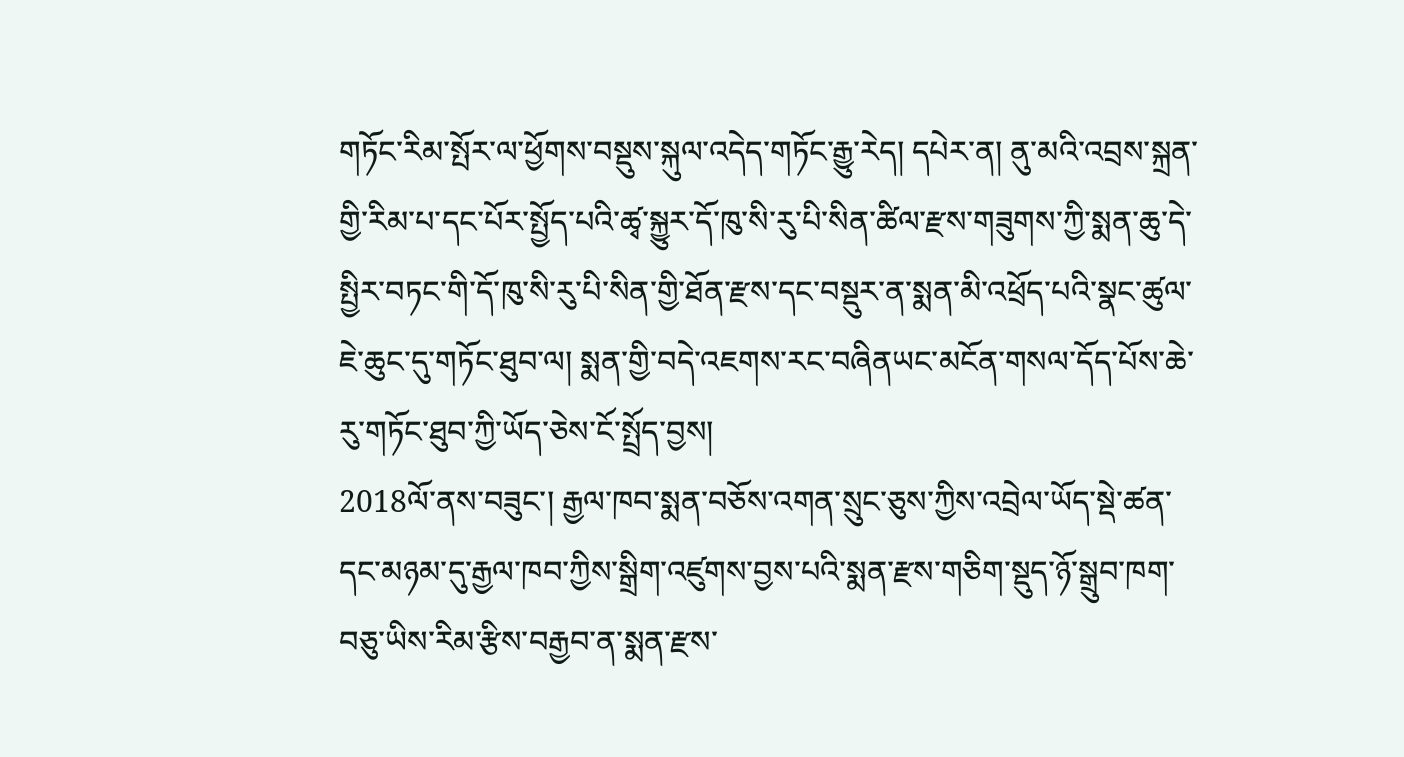གཏོང་རིམ་སྤོར་ལ་ཕྱོགས་བསྡུས་སྐུལ་འདེད་གཏོང་རྒྱུ་རེད། དཔེར་ན། ནུ་མའི་འབྲས་སྐྲན་གྱི་རིམ་པ་དང་པོར་སྤྱོད་པའི་ཚྭ་སྐྱུར་དོ་ཁུ་སི་རུ་པི་སིན་ཚིལ་རྫས་གཟུགས་ཀྱི་སྨན་ཆུ་དེ་སྤྱིར་བཏང་གི་དོ་ཁུ་སི་རུ་པི་སིན་གྱི་ཐོན་རྫས་དང་བསྡུར་ན་སྨན་མི་འཕྲོད་པའི་སྣང་ཚུལ་ཇེ་ཆུང་དུ་གཏོང་ཐུབ་ལ། སྨན་གྱི་བདེ་འཇགས་རང་བཞིནཡང་མངོན་གསལ་དོད་པོས་ཆེ་རུ་གཏོང་ཐུབ་ཀྱི་ཡོད་ཅེས་ངོ་སྤྲོད་བྱས།
2018ལོ་ནས་བཟུང་། རྒྱལ་ཁབ་སྨན་བཅོས་འགན་སྲུང་ཅུས་ཀྱིས་འབྲེལ་ཡོད་སྡེ་ཚན་དང་མཉམ་དུ་རྒྱལ་ཁབ་ཀྱིས་སྒྲིག་འཛུགས་བྱས་པའི་སྨན་རྫས་གཅིག་སྡུད་ཉོ་སྒྲུབ་ཁག་བཅུ་ཡིས་རིམ་རྩིས་བརྒྱབ་ན་སྨན་རྫས་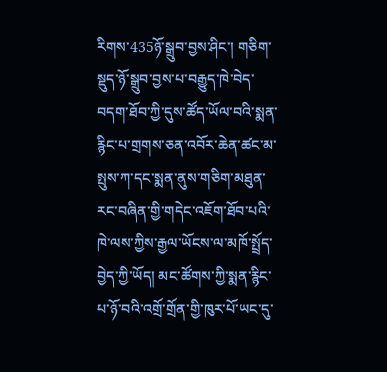རིགས་435ཉོ་སྒྲུབ་བྱས་ཤིང་། གཅིག་སྡུད་ཉོ་སྒྲུབ་བྱས་པ་བརྒྱུད་ཁེ་བེད་བདག་ཐོབ་ཀྱི་དུས་ཚོད་ཡོལ་བའི་སྨན་རྙིང་པ་གྲགས་ཅན་འབོར་ཆེན་ཚང་མ་སྤུས་ཀ་དང་སྨན་ནུས་གཅིག་མཐུན་རང་བཞིན་གྱི་གདེང་འཇོག་ཐོབ་པའི་ཁེ་ལས་ཀྱིས་རྒྱལ་ཡོངས་ལ་མཁོ་སྤྲོད་བྱེད་ཀྱི་ཡོད། མང་ཚོགས་ཀྱི་སྨན་རྙིང་པ་ཉོ་བའི་འགྲོ་གྲོན་གྱི་ཁུར་པོ་ཡང་དུ་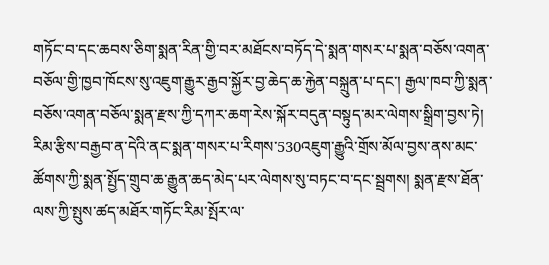གཏོང་བ་དང་ཆབས་ཅིག་སྨན་རིན་གྱི་བར་མཐོངས་བཏོད་དེ་སྨན་གསར་པ་སྨན་བཅོས་འགན་བཅོལ་གྱི་ཁྱབ་ཁོངས་སུ་འཇུག་རྒྱུར་རྒྱབ་སྐྱོར་བྱ་ཆེད་ཆ་རྐྱེན་བསྐྲུན་པ་དང་། རྒྱལ་ཁབ་ཀྱི་སྨན་བཅོས་འགན་བཅོལ་སྨན་རྫས་ཀྱི་དཀར་ཆག་རེས་སྐོར་བདུན་བསྟུད་མར་ལེགས་སྒྲིག་བྱས་ཏེ། རིམ་རྩིས་བརྒྱབ་ན་དེའི་ནང་སྨན་གསར་པ་རིགས་530འཇུག་རྒྱུའི་གྲོས་མོལ་བྱས་ནས་མང་ཚོགས་ཀྱི་སྨན་སྤྱོད་གྲུབ་ཆ་རྒྱུན་ཆད་མེད་པར་ལེགས་སུ་བཏང་བ་དང་སྦྲགས། སྨན་རྫས་ཐོན་ལས་ཀྱི་སྤུས་ཚད་མཐོར་གཏོང་རིམ་སྤོར་ལ་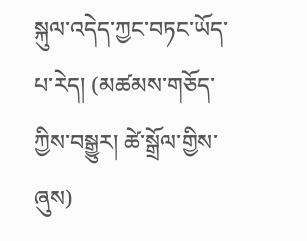སྐུལ་འདེད་ཀྱང་བཏང་ཡོད་པ་རེད། (མཚམས་གཅོད་ཀྱིས་བསྒྱུར། ཚེ་སྒྲོལ་གྱིས་ཞུས)